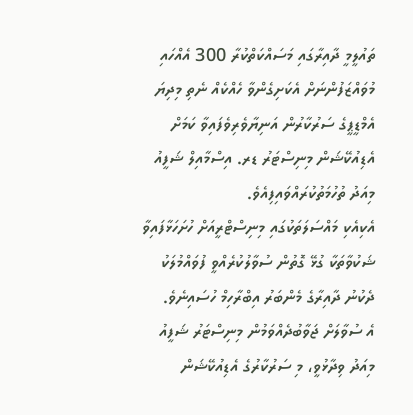ތައުލީމީ ދާއިރާގައި މަސައްކަތްކުރާ 300 އެއްހައި މުވައްޒަފުންނަށް އެކަށިގެންވާ ހެއްކެއް ނެތި މިދިޔަ އެމްޑީޕީގެ ސަރުކާރުން އަނިޔާވެރިވެފައިވާ ކަމަށް އެޑިއުކޭޝަން މިނިސްޓަރު ޑރ. އިސްމާއިލް ޝަފީއު މިއަދު ތުހުމަތުކުރައްވައިފިއެވެ.
އެކިއެކި މައްސަލަތަކުގައި މިނިސްޓްރީއަށް ހުށަހަޅާފައިވާ ޝަކުވާތަކާ ގުޅޭ ގޮތުން ސުވާލުކުރެއްވީ ފުވައްމުލަކު ދެކުނު ދާއިރާގެ މެންބަރު އިބްރާހިމް ހުސައިނެވެ.
އެ ސުވާލަށް ޖަވާބުދެއްވަމުން މިނިސްޓަރު ޝަފީއު މިއަދު ވިދާޅުވީ، މި ސަރުކާރުގެ އެޑިއުކޭޝަން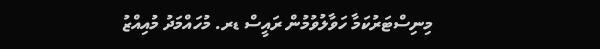މިނިސްޓަރުކަމާ ހަވާލުވުމުން ރައީސް ޑރ. މުހައްމަދު މުއިއްޒު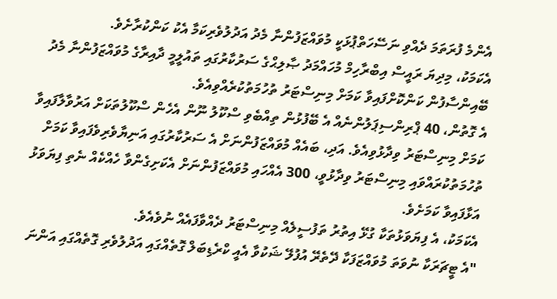އެންމެ ފުރަތަމަ ދެއްވި ނަސޭހަތްޕުޅަކީ މުވައްޒަފުންނާ މެދު އަދުލުވެރިކަމާ އެކު ކަންކުރާށެވެ.
އެކަމަކު، މިދިޔަ ރައީސް އިބްރާހިމް މުހައްމަދު ޞާލިޙްގެ ސަރުކާރުގައި ތައުލީމީ ދާއިރާގެ މުވައްޒަފުންނާ މެދު ބޭއިންސާފުން ކަންކޮށްފައިވާ ކަމަށް މިނިސްޓަރު ތުހުމަތުކުރެއްވިއެވެ.
އެ ގޮތުން، 40 ޕްރިންސިޕަލުންނެއް އެ ބޭފުޅުން ތިއްބެވި ސްކޫލު ނޫން އެހެން ސްކޫލުތަކަށް އަރުވާލާފައިވާ ކަމަށް މިނިސްޓަރު ވިދާޅުވިއެވެ. އަދި، ބައެއް މުވައްޒަފުންނަށް އެ ސަރުކާރުގައި އަނިޔާވެރިވެފައިވާ ކަމަށް ތުހުމަތުކުރައްވައި މިނިސްޓަރު ވިދާޅުވީ، 300 އެއްހައި މުވައްޒަފުންނަށް އެކަށިގެންވާ ހެއްކެއް ނެތި ފިޔަވަޅު އަޅާފައިވާ ކަމަށެވެ.
އެކަމަކު، އެ ފިޔަވަޅުތަކާ ގުޅޭ އިތުރު ތަފުސީލެއް މިނިސްޓަރު ދެއްވާފައެއް ނުވެއެވެ.
"އެ ޓީޗަރަކާ ނުވަތަ މުވައްޒަފަކާ ދޭތެރޭ އުފުލޭ ޝަކުވާ އެއީ ކްރެޑިބަލް ގޮތެއްގައި އަދުލުވެރި ގޮތެއްގައި އަންނަ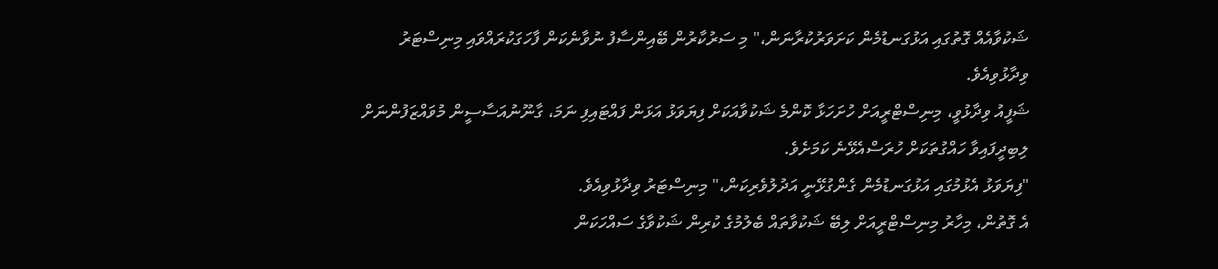ޝަކުވާއެއް ގޮތުގައި އަޅުގަނޑުމެން ކަށަވަރުކުރާނަން،" މި ސަރުކާރުން ބޭއިންސާފު ނުވާނެކަން ފާހަގަކުރައްވައި މިނިސްޓަރު ވިދާޅުވިއެވެ.
ޝަފީއު ވިދާޅުވީ، މިނިސްޓްރީއަށް ހުށަހަޅާ ކޮންމެ ޝަކުވާއަކަށް ފިޔަވަޅު އަޅަން ފައްޓައިފި ނަމަ، ގާނޫނުއަސާސީން މުވައްޒަފުންނަށް ލިބިދީފައިވާ ހައްގުތަކަށް ހުރަސްއެޅޭނެ ކަމަށެވެ.
"ފިޔަވަޅު އެޅުމުގައި އަޅުގަނޑުމެން ގެންގުޅޭނީ އަދުލުވެރިކަން،" މިނިސްޓަރު ވިދާޅުވިއެވެ.
އެ ގޮތުން، މިހާރު މިނިސްޓްރީއަށް ލިބޭ ޝަކުވާތައް ބެލުމުގެ ކުރިން ޝަކުވާގެ ސައްހަކަން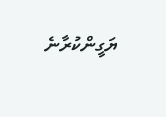ޔަގީންކުރާނެ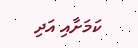ކަމަށާއި އަދި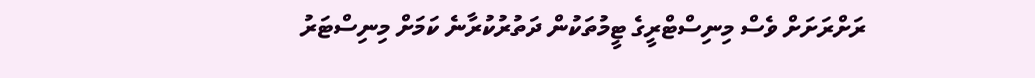ރަށްރަށަށް ވެސް މިނިސްޓްރީގެ ޓީމުތަކުން ދަތުރުކުރާނެ ކަމަށް މިނިސްޓަރު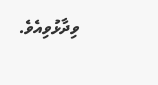ވިދާޅުވިއެވެ.